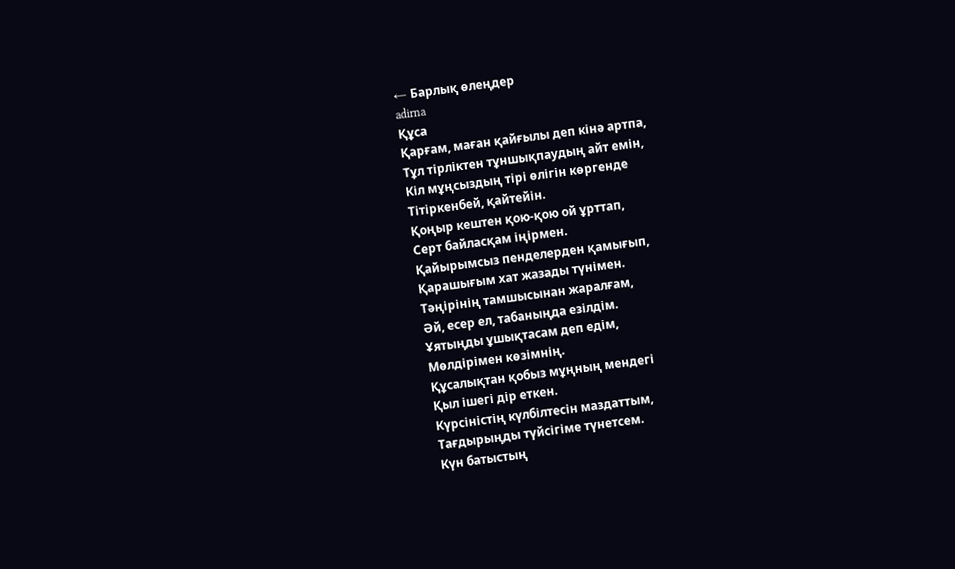← Барлық өлеңдер
adirna
Құса
Қарғам, маған қайғылы деп кінә артпа,
Тұл тірліктен тұншықпаудың айт емін,
Кіл мұңсыздың тірі өлігін көргенде
Тітіркенбей, қайтейін.
Қоңыр кештен қою-қою ой ұрттап,
Серт байласқам іңірмен.
Қайырымсыз пенделерден қамығып,
Қарашығым хат жазады түнімен.
Тәңірінің тамшысынан жаралғам,
Әй, есер ел, табаныңда езілдім.
Ұятыңды ұшықтасам деп едім,
Мөлдірімен көзімнің.
Құсалықтан қобыз мұңның мендегі
Қыл ішегі дір еткен.
Күрсіністің күлбілтесін маздаттым,
Тағдырыңды түйсігіме түнетсем.
Күн батыстың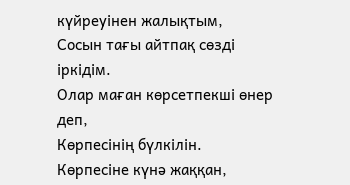күйреуінен жалықтым,
Сосын тағы айтпақ сөзді іркідім.
Олар маған көрсетпекші өнер деп,
Көрпесінің бүлкілін.
Көрпесіне күнә жаққан,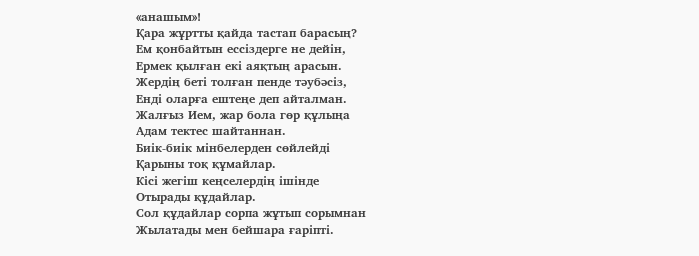«анашым»!
Қара жұртты қайда тастап барасың?
Ем қонбайтын ессіздерге не дейін,
Ермек қылған екі аяқтың арасын.
Жердің беті толған пенде тәубәсіз,
Енді оларға ештеңе деп айталман.
Жалғыз Ием, жар бола гөр құлыңа
Адам тектес шайтаннан.
Биік-биік мінбелерден сөйлейді
Қарыны тоқ құмайлар.
Кісі жегіш кеңселердің ішінде
Отырады құдайлар.
Сол құдайлар сорпа жұтып сорымнан
Жылатады мен бейшара ғаріпті.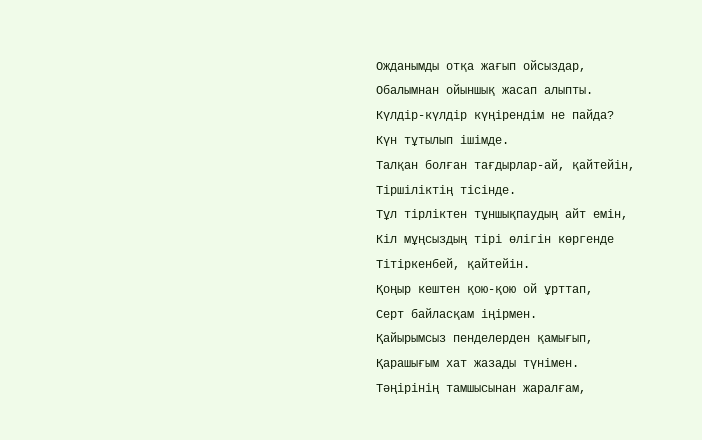Ожданымды отқа жағып ойсыздар,
Обалымнан ойыншық жасап алыпты.
Күлдір-күлдір күңірендім не пайда?
Күн тұтылып ішімде.
Талқан болған тағдырлар-ай, қайтейін,
Тіршіліктің тісінде.
Тұл тірліктен тұншықпаудың айт емін,
Кіл мұңсыздың тірі өлігін көргенде
Тітіркенбей, қайтейін.
Қоңыр кештен қою-қою ой ұрттап,
Серт байласқам іңірмен.
Қайырымсыз пенделерден қамығып,
Қарашығым хат жазады түнімен.
Тәңірінің тамшысынан жаралғам,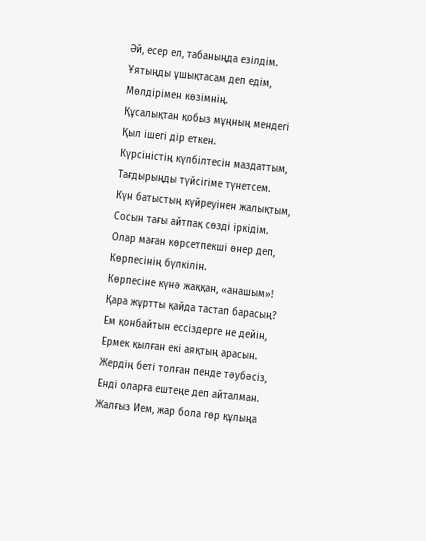Әй, есер ел, табаныңда езілдім.
Ұятыңды ұшықтасам деп едім,
Мөлдірімен көзімнің.
Құсалықтан қобыз мұңның мендегі
Қыл ішегі дір еткен.
Күрсіністің күлбілтесін маздаттым,
Тағдырыңды түйсігіме түнетсем.
Күн батыстың күйреуінен жалықтым,
Сосын тағы айтпақ сөзді іркідім.
Олар маған көрсетпекші өнер деп,
Көрпесінің бүлкілін.
Көрпесіне күнә жаққан, «анашым»!
Қара жұртты қайда тастап барасың?
Ем қонбайтын ессіздерге не дейін,
Ермек қылған екі аяқтың арасын.
Жердің беті толған пенде тәубәсіз,
Енді оларға ештеңе деп айталман.
Жалғыз Ием, жар бола гөр құлыңа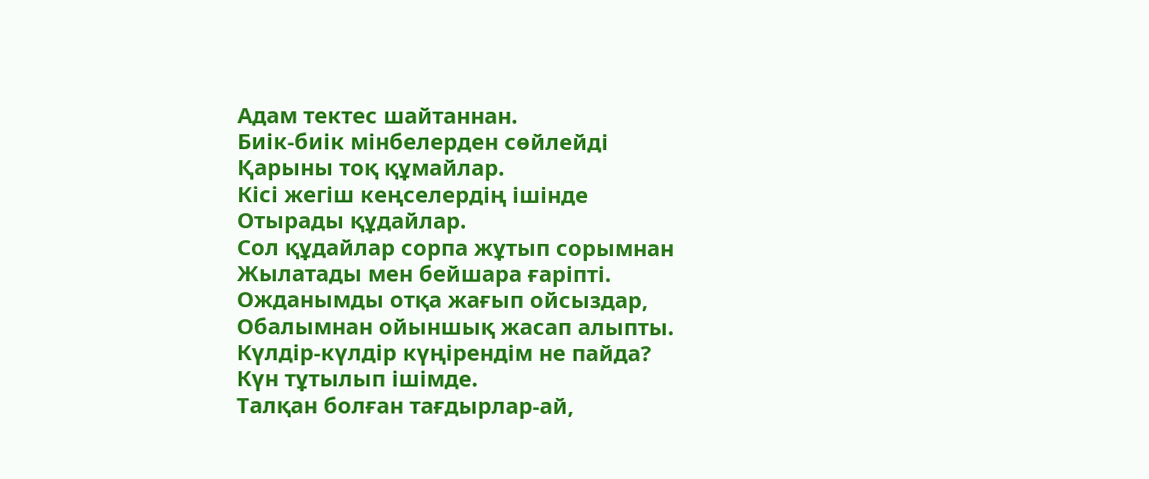Адам тектес шайтаннан.
Биік-биік мінбелерден сөйлейді
Қарыны тоқ құмайлар.
Кісі жегіш кеңселердің ішінде
Отырады құдайлар.
Сол құдайлар сорпа жұтып сорымнан
Жылатады мен бейшара ғаріпті.
Ожданымды отқа жағып ойсыздар,
Обалымнан ойыншық жасап алыпты.
Күлдір-күлдір күңірендім не пайда?
Күн тұтылып ішімде.
Талқан болған тағдырлар-ай,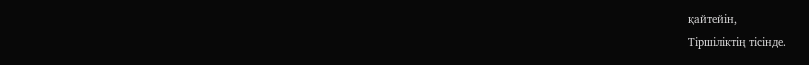қайтейін,
Тіршіліктің тісінде.